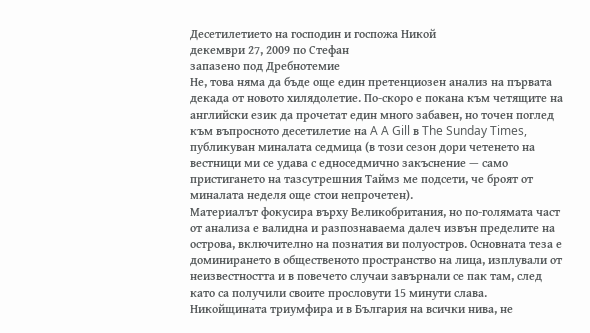Десетилетието на господин и госпожа Никой
декември 27, 2009 по Стефан
запазено под Дребнотемие
Не, това няма да бъде още един претенциозен анализ на първата декада от новото хилядолетие. По-скоро е покана към четящите на английски език да прочетат един много забавен, но точен поглед към въпросното десетилетие на A A Gill в The Sunday Times, публикуван миналата седмица (в този сезон дори четенето на вестници ми се удава с едноседмично закъснение — само пристигането на тазсутрешния Таймз ме подсети, че броят от миналата неделя още стои непрочетен).
Материалът фокусира върху Великобритания, но по-голямата част от анализа е валидна и разпознаваема далеч извън пределите на острова, включително на познатия ви полуостров. Основната теза е доминирането в общественото пространство на лица, изплували от неизвестността и в повечето случаи завърнали се пак там, след като са получили своите прословути 15 минути слава.
Никойщината триумфира и в България на всички нива, не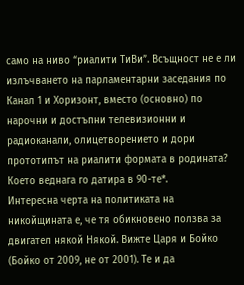само на ниво “риалити ТиВи”. Всъщност не е ли излъчването на парламентарни заседания по Канал 1 и Хоризонт, вместо (основно) по нарочни и достъпни телевизионни и радиоканали, олицетворението и дори прототипът на риалити формата в родината? Което веднага го датира в 90-те*.
Интересна черта на политиката на никойщината е, че тя обикновено ползва за двигател някой Някой. Вижте Царя и Бойко (Бойко от 2009, не от 2001). Те и да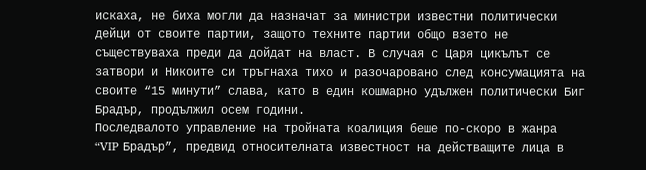искаха, не биха могли да назначат за министри известни политически дейци от своите партии, защото техните партии общо взето не съществуваха преди да дойдат на власт. В случая с Царя цикълът се затвори и Никоите си тръгнаха тихо и разочаровано след консумацията на своите “15 минути” слава, като в един кошмарно удължен политически Биг Брадър, продължил осем години.
Последвалото управление на тройната коалиция беше по-скоро в жанра “VIP Брадър”, предвид относителната известност на действащите лица в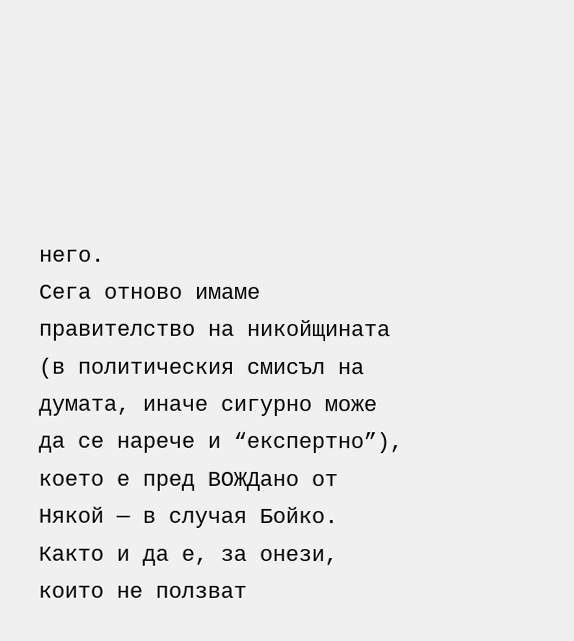него.
Сега отново имаме правителство на никойщината (в политическия смисъл на думата, иначе сигурно може да се нарече и “експертно”), което е пред ВОЖДано от Някой — в случая Бойко.
Както и да е, за онези, които не ползват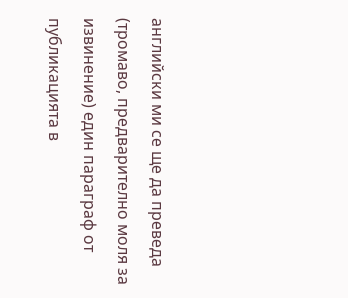английски ми се ще да преведа (тромаво, предварително моля за извинение) един параграф от публикацията в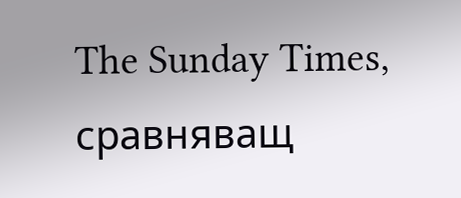The Sunday Times, сравняващ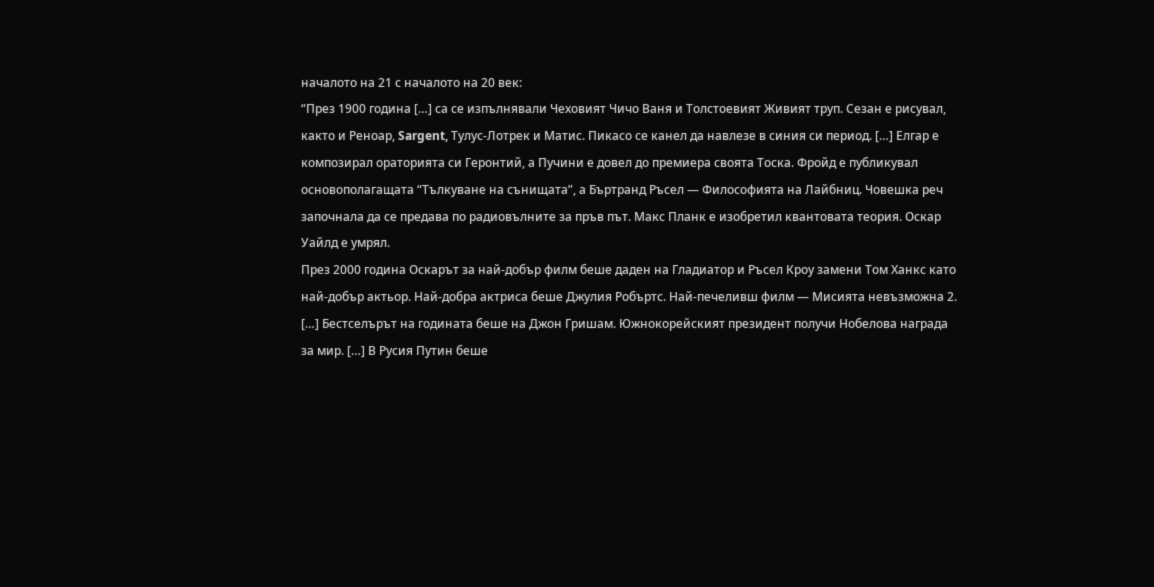началото на 21 с началото на 20 век:
“През 1900 година […] са се изпълнявали Чеховият Чичо Ваня и Толстоевият Живият труп. Сезан е рисувал, както и Реноар, Sargent, Тулус-Лотрек и Матис. Пикасо се канел да навлезе в синия си период. […] Елгар е композирал ораторията си Геронтий, а Пучини е довел до премиера своята Тоска. Фройд е публикувал основополагащата “Тълкуване на сънищата”, а Бъртранд Ръсел — Философията на Лайбниц. Човешка реч започнала да се предава по радиовълните за пръв път. Макс Планк е изобретил квантовата теория. Оскар Уайлд е умрял.
През 2000 година Оскарът за най-добър филм беше даден на Гладиатор и Ръсел Кроу замени Том Ханкс като най-добър актьор. Най-добра актриса беше Джулия Робъртс. Най-печеливш филм — Мисията невъзможна 2. […] Бестселърът на годината беше на Джон Гришам. Южнокорейският президент получи Нобелова награда за мир. […] В Русия Путин беше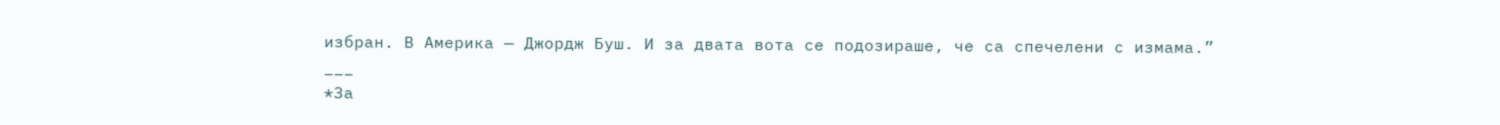избран. В Америка — Джордж Буш. И за двата вота се подозираше, че са спечелени с измама.”
___
*За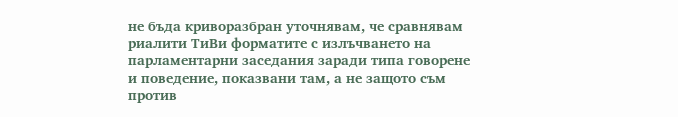не бъда криворазбран уточнявам, че сравнявам риалити ТиВи форматите с излъчването на парламентарни заседания заради типа говорене и поведение, показвани там, а не защото съм против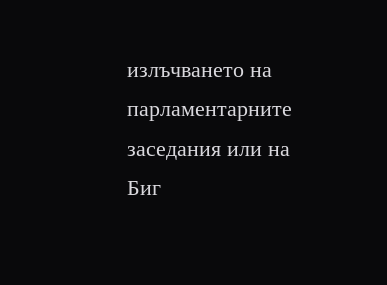излъчването на парламентарните заседания или на Биг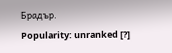Брадър.
Popularity: unranked [?]